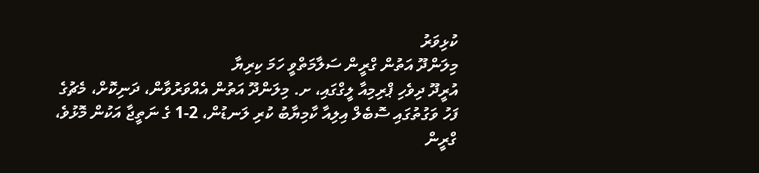ކުޅިވަރު
މިލަންދޫ އަތުން ގްރީން ސަލާމަތްވީ ހަމަ ކިރިޔާ
އުރީދޫ ދިވެހި ޕްރިމިއާ ލީގްގައި، ށ. މިލަންދޫ އަތުން އެއްވަރުވާން، ދަނިކޮށް، މެޗުގެ ފަހު ވަގުތުގައި ސޮބެލް އިލިއާ ކާމިޔާބު ކުރި ލަނޑުން، 2-1 ގެ ނަތީޖާ އަކުން މޮޅުވެ، ގްރީން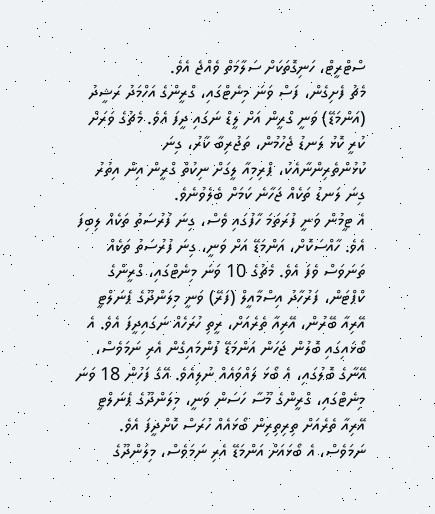ސްޓްރީޓް، ހަނިގޮތަކަށް ސަލާމަތް ވެއްޖެ އެވެ.
މެޗު ފެށިގެން، ފަސް ވަނަ މިނެޓްގައި، ގްރީންގެ އަހްމަދު ރަޝީދު (އަންމަޑޭ) ވަނީ ގްރީން އަށް ލީޑް ނަގައި ދީފަ އެވެ. މެޗުގެ ވަރަށް ކުރީ ކޮޅު ލަނޑު ޖެހުމުން، ތަޖުރިބާ ކާރު، ގިނަ ކުޅުންތެރިންނާއެކު، ޕްރިމިއާ ލީގަށް ނިކުތް ގްރީން އިން އިތުރު ގިނަ ލަނޑު ތަކެއް ޖަހާނެ ކަމަށް ބެލެވުނެވެ.
އެ ޓީމުން ވަނީ ފުރަތަމަ ހާފުގައި ވެސް، ގިނަ ފުރުސަތު ތަކެއް ލިބިފަ އެވެ. ހާއްސަކޮށް، އަންމަޑޭ އަށް ވަނީ، ގިނަ ފުރުސަތު ތަކެއް ތަނަވަސް ވެފަ އެވެ. މެޗުގެ 10 ވަނަ މިނެޓްގައި، ގްރީންގެ ކްޕްޓަން، ފަރުހާދު އިސްމާއީލް (ފަރޭ) ވަނީ މިލަންދޫގެ ޕެނަލްޓީ އޭރިއާ ބޭރުން، އޭރިއާ ތެރެއަށް، ރީތި ހުރަހެއް ނަގައިދީފަ އެވެ. އެ ބޯޅައިގައި ބޮލުން ޖަހަން އަންމަޑޭ ފުންމައިގެން އެރި ނަމަވެސް، އޭނާގެ ބޮލުގައި، އެ ބޯޅަ ލައްވައެއް ނުލިއެވެ. އޭގެ ފަހުން 18 ވަނަ މިނެޓްގައި، ގްރީންގެ މޫސާ ހަސަން ވަނީ، މިލަންދޫގެ ޕެނަލްޓީ އޭރިއާ ތެރެއަށް ތިރިތިރިން ބޯޅައެއް ހުރަސް ކޮށްދީފަ އެވެ. ނަމަވެސް، އެ ބޯޅައަށް އަންމަޑޭ އެރި ނަމަވެސް، މިލަންދޫގެ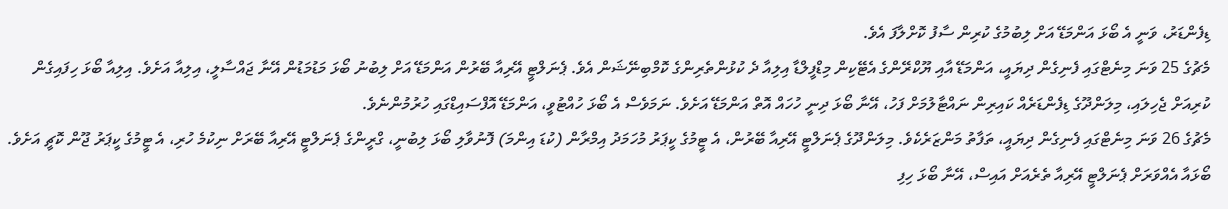ޑިފެންޑަރު، ވަނީ އެ ބޯޅަ އަންމަޑޭ އަށް ލިބުމުގެ ކުރިން ސާފު ކޮށްލާފަ އެވެ.
މެޗުގެ 25 ވަނަ މިނެޓްގައި ފެނިގެން ދިޔައީ، އަންމަޑޭ އާއި ޔޫކްރޭންގެ އެޓޭކިން މިޑްފީލްޑާ އިލިއާ ދެ ކުޅުންތެރިންގެ ކޮމްބިނޭޝަން އެވެ. ޕެނަލްޓީ އޭރިއާ ބޭރުން އަންމަޑޭ އަށް ލިބުނު ބޯޅަ މަޑުމަޑުން އޭނާ ޖައްސާލީ، އިލިއާ އަށެވެ. އިލިއާ ބޯޅަ ހިފައިގެން ކުރިއަށް ޖެހިލައި، މިލަންދޫގެ ޑިފެންޑަރެއް ކައިރިން ނައްޓާލުމަށް ފަހު، އޭނާ ބޯޅަ ދިނީ ހުހައް އޮތް އަންމަޑޭ އަށެވެ. ނަމަވެސް އެ ބޯޅަ ހުއްޓުވީ، އަންމަޑޭ އޮފްސައިޑްގައި ހުރުމުންނެވެ.
މެޗުގެ 26 ވަނަ މިނެޓްގައި ފެނިގެން ދިޔައީ، ތަފާތު މަންޒަރެކެވެ. މިލަންދޫގެ ޕެނަލްޓީ އޭރިއާ ބޭރުން، އެ ޓީމުގެ ކީޕަރު މުހަމަދު އިމްރާން (ކުޑަ އިންމަ) ފޮނުވާލި ބޯޅަ ލިބުނީ، ގްރީންގެ ޕެނަލްޓީ އޭރިއާ ބޭރަށް ނިކުމެ ހުރި، އެ ޓީމުގެ ކީޕަރު ޖޫން ކޮޗީ އަށެވެ. ބޯޅައާ އެއްވަރަށް ޕެނަލްޓީ އޭރިއާ ތެރެއަށް އައިސް، އޭނާ ބޯޅަ ހިފި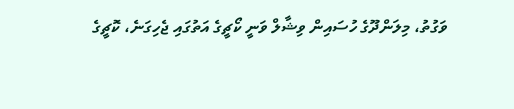ވަގުތު، މިލަންދޫގެ ހުސައިން ވިޝާލް ވަނީ ކޯޗީގެ އަތުގައި ޖެހިގަނެ، ކޮޗީގެ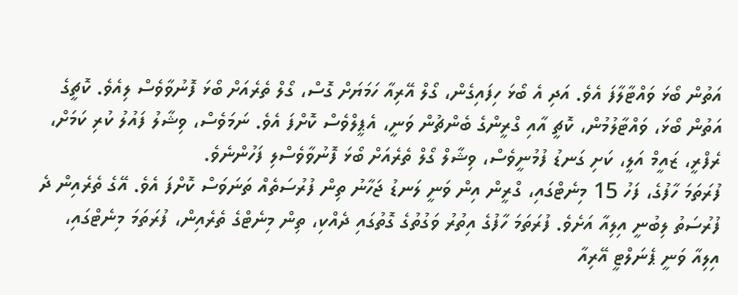އަތުން ބޯޅަ ވައްޓާލާފަ އެވެ. އަދި އެ ބޯޅަ ހިފައިގެން، ގޯލް އޭރިއާ ހަމަޔަށް ގޮސް، ގޯލް ތެރެއަށް ބޯޅަ ފޮނުވާވެސް ލިއެވެ. ކޮޗީގެ އަތުން ބޯޅަ، ވައްޓާލުމުން، ކޮޗީ އާއި ގްރީންގެ ބެންޗުން ވަނީ، އެޕީލްވެސް ކޮށްފަ އެވެ. ނަމަވެސް، ވިޝާލު ފައުލު ކުރި ކަމަށް، ރެފްރީ، ޒައީމް އަލީ، ކަށި ގަނޑު ފުމުނީވެސް، ވިޝާލް ގޯލް ތެރެއަށް ބޯޅަ ފޮނުވާވެސްލި ފަހުންނެވެ.
ފުރަތަމަ ހާފުގެ، ފަހު 15 މިނެޓްގައި، ގްރީން އިން ވަނީ ލަނޑު ޖަހާނު ތިން ފުރުސަތެއް ތަނަވަސް ކޮށްފަ އެވެ. އޭގެ ތެރެއިން ދެ ފުރުސަތު ލިބުނީ އިލިއާ އަށެވެ. ފުރަތަމަ ހާފުގެ އިތުރު ވަގުތުގެ ގޮތުގައި ދެއްކި، ތިން މިނެޓްގެ ތެރެއިން، ފުރަތަމަ މިނެޓްގައި، އިލިއާ ވަނީ ޕެނަލްޓީ އޭރިއާ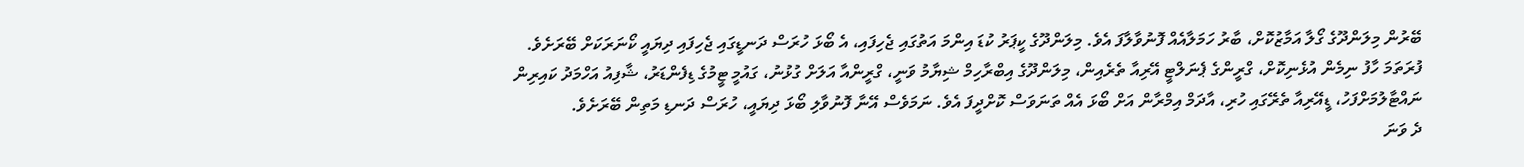ބޭރުން މިލަންދޫގެ ގޯލާ އަމާޒުކޮށް، ބާރު ހަމަލާއެއް ފޮނުވާލާފަ އެވެ. މިލަންދޫގެ ކީޕަރު ކުޑަ އިންމަ އަތުގައި ޖެހިފައި، އެ ބޯޅަ ހުރަސް ދަނޑީގައި ޖެހިފައި ދިޔައީ ކޯނަރަކަށް ބޭރަށެވެ.
ފުރަތަމަ ހާފު ނިމެން އުޅެނިކޮށް، ގްރީންގެ ޕެނަލްޓީ އޭރިއާ ތެރެއިން، މިލަންދޫގެ އިބްރާހިމް ޝިޔާމު ވަނީ، ގްރީންއާ އަލަށް ގުޅުނު، ގައުމީ ޓީމުގެ ޑިފެންޑަރު، ޝާފިއު އަހްމަދު ކައިރިން ނައްޓާލުމަށްފަހު، ޑީއޭރިއާ ތެރޭގައި ހުރި، އާދަމް އިމްރާން އަށް ބޯޅަ އެއް ތަނަވަސް ކޮށްދީފަ އެވެ. ނަމަވެސް އޭނާ ފޮނުވާލި ބޯޅަ ދިޔައީ، ހުރަސް ދަނޑި މަތިން ބޭރަށެވެ.
ދެ ވަނަ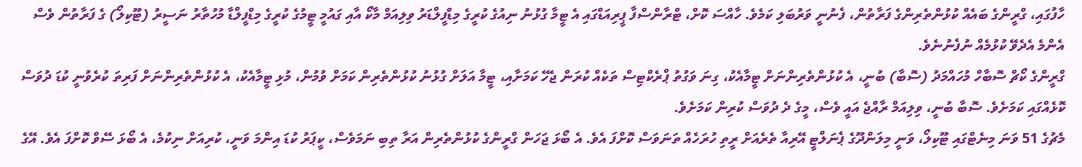ހާފުގައި، ގްރީންގެ ބައެއް ކުޅުންތެރިންގެ ފަރާތުން، ފެނުނީ ވަރުބަލި ކަމެވެ. ހާއްސަ ކޮށް، ޓްރާންސްފާ ޕީރިއަޑްގައި އެ ޓީމާ ގުޅުނު ނިއުގެ ކުރީގެ މިޑްފީލްޑަރު ވިލިއަމް މާކޯ އާއި ގައުމީ ޓީމުގެ ކުރީގެ މިޑްފީލްޑާ މުހުތާރު ނަސީރު (ޓޫކިލޯ) ގެ ފަރާތުން ވެސް އެންމެ އެދެވޭ ކުޅުމެއް ނުފެނުނެވެ.
ގްރީންގެ ކޯޗް ސޮބާހް މުހައްމަދު (ސޮބާ) ބުނީ، އެ ކުޅުންތެރިންނަށް ޓީމާއެކު، ގިނަ ވަގުތު ޕްރެކްޓިސް ތަކެއް ކުރަން ޖެހޭ ކަމަށާއި، ޓީމާ އަލަށް ގުޅުނު ކުޅުންތެރިން ކަމަށް ވުމުން، މުޅި ޓީމާއެކު، އެ ކުޅުންތެރިންނަށް ފަރިތަ ކުރެވުނީ ކުޑަ ދުވަސް ކޮޅެއްގައި ކަމަށެވެ. ސޮބާ ބުނީ، ވިލިއަމް ރާއްޖެ އައީ ވެސް، މީގެ ދެ ދުވަސް ކުރިން ކަމަށެވެ.
މެޗުގެ 51 ވަނަ މިނެޓްގައި ޓޫކިލޯ، ވަނީ މިލަންދޫގެ ޕެނަލްޓީ އޭރިއާ ތެރެއަށް ރީތި ހުރަހެއް ތަނަވަސް ކޮށްފަ އެވެ. އެ ބޯޅަ ޖަހަން ގްރީންގެ ކުޅުންތެރިން އަރާ ތިބި ނަމަވެސް، ކީޕަރު ކުޑަ އިންމަ ވަނީ، ކުރިއަށް ނިކުމެ، އެ ބޯޅަ ސޭވް ކޮށްފަ އެވެ. އޭގެ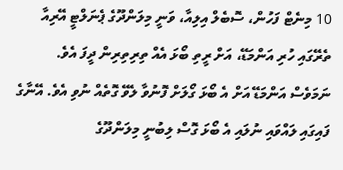10 މިނެޓް ފަހުން، ސޮބެލް އިލިއާ، ވަނީ މިލަންދޫގެ ޕެނަލްޓީ އޭރިއާ ތެރޭގައި ހުރި އަންމަޑޭ، އަށް ރީތި ބޯޅަ އެއް ތިރިތިރިން ދީފަ އެވެ. ނަމަވެސް އަންމަޑޭ އަށް އެ ބޯޅަ ގޯލަށް ފޮނުވާ ލެވޭ ގޮތެއް ނުވި އެވެ. އޭނާގެ ފައިގައި ލައްވައި ނުލައި އެ ބޯޅަ ގޮސް ލިބުނީ މިލަންދޫގެ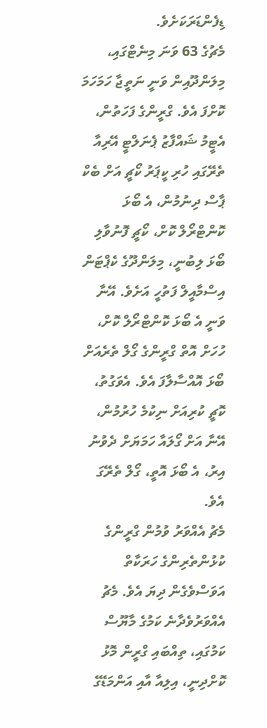ޑިފެންޑަރަކަށެވެ.
މެޗުގެ 63 ވަނަ މިނެޓްގައި، މިލަންދޫއިން ވަނީ ނަތީޖާ ހަމަހަމަ ކޮށްފަ އެވެ. ގްރީންގެ ފަހަތުން، އެޓީމު ޝައްފާޒު ޕެނަލްޓީ އޭރިއާ ތެރޭގައި ހުރި ކީޕަރު ކޯޗީ އަށް ބެކް ޕާސް ދިނުމުން، އެ ބޯޅަ ކޮންޓްރޯލް ކޮށް، ކޯޗީ ފޮނުވާލި ބޯޅަ ލިބުނީ، މިލަންދޫގެ ކެޕްޓަން އިސްމާއީލް ފަތުހީ އަށެވެ. އޭނާ ވަނީ އެ ބޯޅަ ކޮންޓްރޯލް ކޮށް، ހުހަށް އޮތް ގްރީންގެ ގޯލް ތެރެއަށް ބޯޅަ އޮއްސާލާފަ އެވެ. އެވަގުތު، ކޮޗީ ކުރިއަށް ނިކުމެ ހުރުމުން، އޭނާ އަށް ގޯލައާ ހަމަޔަށް ދެވުނު އިރު، އެ ބޯޅަ އޮތީ، ގޯލް ތެރޭގަ އެވެ.
މެޗު އެއްވަރު ވުމުން ގްރީންގެ ކުޅުންތެރިންގެ ހަރަކާތް އަވަސްވެގެން ދިޔަ އެވެ. މެޗު އެއްވަރުވެދާނެ ކަމުގެ މާޔޫސް ކަމުގައި، ތިއްބައި ގްރީން މޮޅު ކޮށްދިނީ، އިލިއާ އާއި އަންމަޑޭގެ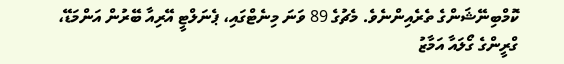ކޮމްބިނޭޝަންގެ ތެރެއިންނެވެ. މެޗުގެ 89 ވަނަ މިނެޓްގައި، ޕެނަލްޓީ އޭރިއާ ބޭރުން އަންމަޑޭ، ގްރީންގެ ގޯލައާ އަމާޒު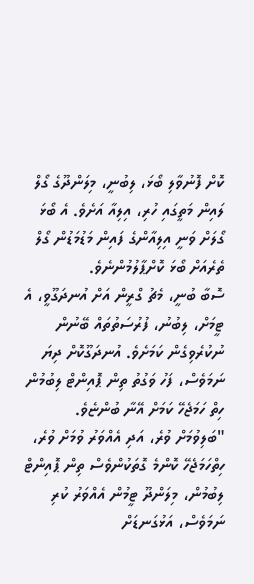ކޮށް ފޮނުވާލި ބޯޅަ، ލިބުނީ، މިލަންދޫގެ ގޯލް ލައިން މަތީގައި ހުރި، އިލިއާ އަށެވެ. އެ ބޯޅަ ގޯލަށް ވަނީ އިލިއާންގެ ފައިން މަޑުމަޑުން ގޯލް ތެރެއަށް ބޯޅަ ކޮށްޕާލުމުންނެވެ.
ސޮބާ ބުނީ، މެޗު ގްރީން އަށް އުނދަގޫވީ، އެ ޓީމަށް، ލިބުނު، ފުރުސަތުތައް ބޭނުން ނުކުރެވިގެން ކަމަށެވެ. އުނދަގޫކޮށް ދިޔަ ނަމަވެސް، ފަހު ވަގުތު ތިން ޕޮއިންޓް ލިބުމުން ހިތް ހަމަޖެހޭ ކަމަށް އޭނާ ބުންޏެވެ.
"ބަލިވުމަށް ވުރެ، އަދި އެއްވަރު ވުމަށް ވުރެ، ހިތްހަމަޖެހޭ ކޮންމެ ގޮތަކުންވެސް ތިން ޕޮއިންޓް ލިބުމުން، މިލަންދޫ ޓީމުން އެއްވަރު ކުރި ނަމަވެސް، އަޅުގަނޑަށް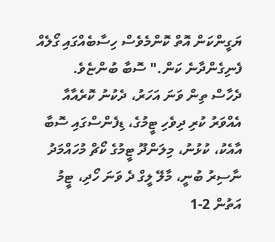ޔަގީންކަން އޮތް ކޮންމެވެސް ހިސާބެއްގައި ގޯލެއް ފެނިގެންދާނެ ކަން." ސޮބާ ބުންޏެވެ.
ދެހާސް ތިން ވަނަ އަހަރު، ދެކުނު ކޮރެއާއާ އެއްވަރު ކުރި ދިވެހި ޓީމުގެ، ޑިފެންސްގައި ސޮބާ އާއެކު، ކުޅުނު، މިލަންދޫ ޓީމުގެ ކޯޗް މުހައްމަދު ނާސިރު ބުނީ، މާލޭ ލީގް ދެ ވަނަ ހޯދި، ޓީމު އަތުން 2-1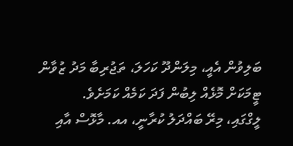ބަލިވުން އެއީ، މިލަންދޫ ކަހަލަ، ތަޖުރިބާ މަދު ޒުވާން ޓީމަކަށް މޮޅެއް ލިބުން ފަދަ ކަމެއް ކަމަށެވެ.
ލީގްގައި، މިރޭ ބައްދަލު ކުރާނީ، އއ. މާޅޮސް އާއި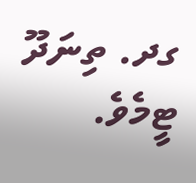ގދ. ތިނަދޫ ޓީމެވެ.